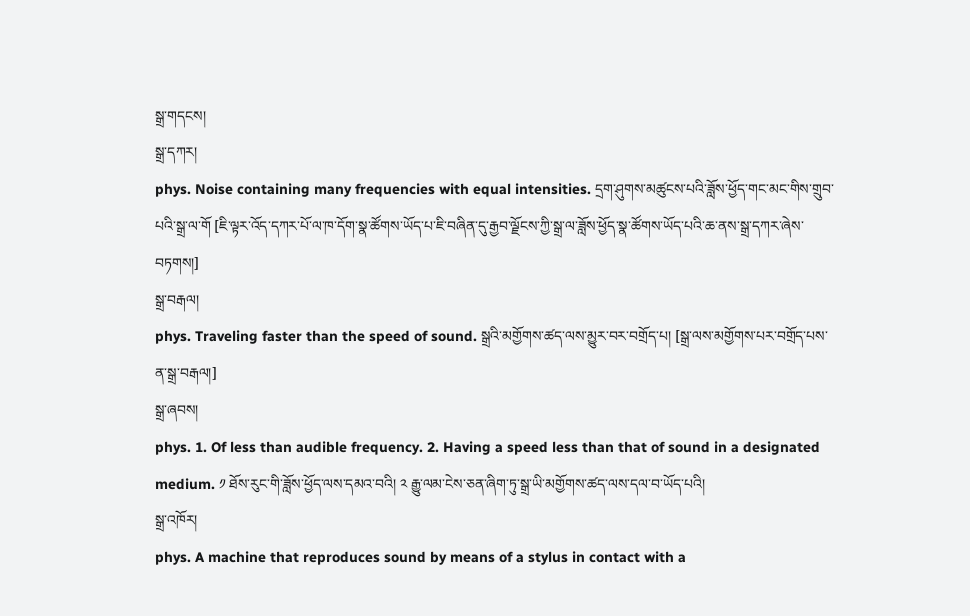སྒྲ་གདངས།
སྒྲ་དཀར།
phys. Noise containing many frequencies with equal intensities. དྲག་ཤུགས་མཚུངས་པའི་ཟློས་ཕྱོད་གང་མང་གིས་གྲུབ་པའི་སྒྲ་ལ་གོ [ཇི་ལྟར་འོད་དཀར་པོ་ལ་ཁ་དོག་སྣ་ཚོགས་ཡོད་པ་ཇི་བཞིན་དུ་རྒྱབ་ལྗོངས་ཀྱི་སྒྲ་ལ་ཟློས་ཕྱོད་སྣ་ཚོགས་ཡོད་པའི་ཆ་ནས་སྒྲ་དཀར་ཞེས་བཏགས།]
སྒྲ་བརྒལ།
phys. Traveling faster than the speed of sound. སྒྲའི་མགྱོགས་ཚད་ལས་མྱུར་བར་བགྲོད་པ། [སྒྲ་ལས་མགྱོགས་པར་བགྲོད་པས་ན་སྒྲ་བརྒལ།]
སྒྲ་ཞབས།
phys. 1. Of less than audible frequency. 2. Having a speed less than that of sound in a designated medium. ༡ ཐོས་རུང་གི་ཟློས་ཕྱོད་ལས་དམའ་བའི། ༢ རྒྱུ་ལམ་ངེས་ཅན་ཞིག་ཏུ་སྒྲ་ཡི་མགྱོགས་ཚད་ལས་དལ་བ་ཡོད་པའི།
སྒྲ་འཁོར།
phys. A machine that reproduces sound by means of a stylus in contact with a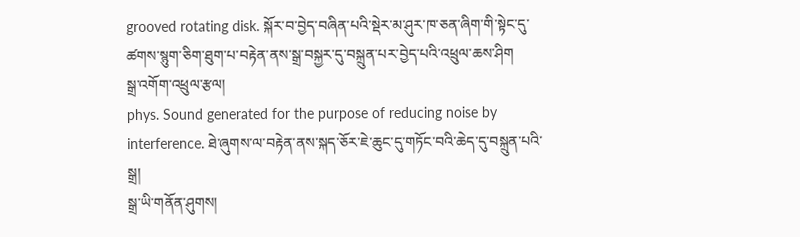grooved rotating disk. སྐོར་བ་བྱེད་བཞིན་པའི་སྡེར་མ་ཤུར་ཁ་ཅན་ཞིག་གི་སྟེང་དུ་ཚགས་སྙུག་ཅིག་ཐུག་པ་བརྟེན་ནས་སྒྲ་བསྐྱར་དུ་བསྐྲུན་པར་བྱེད་པའི་འཕྲུལ་ཆས་ཤིག
སྒྲ་འགོག་འཕྲུལ་རྩལ།
phys. Sound generated for the purpose of reducing noise by interference. ཐེ་ཞུགས་ལ་བརྟེན་ནས་སྐད་ཅོར་ཇེ་ཆུང་དུ་གཏོང་བའི་ཆེད་དུ་བསྐྲུན་པའི་སྒྲ།
སྒྲ་ཡི་གནོན་ཤུགས།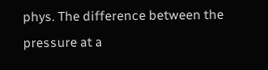phys. The difference between the pressure at a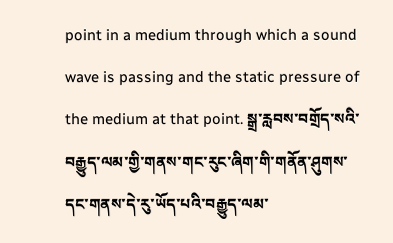point in a medium through which a sound wave is passing and the static pressure of the medium at that point. སྒྲ་རླབས་བགྲོད་སའི་བརྒྱུད་ལམ་གྱི་གནས་གང་རུང་ཞིག་གི་གནོན་ཤུགས་དང་གནས་དེ་རུ་ཡོད་པའི་བརྒྱུད་ལམ་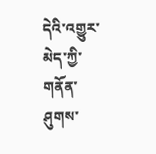དེའི་འགྱུར་མེད་ཀྱི་གནོན་ཤུགས་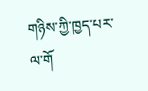གཉིས་ཀྱི་ཁྱད་པར་ལ་གོ